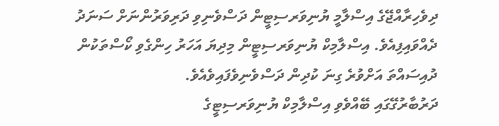ދިވެހިރާއްޖޭގެ އިސްލާމީ ޔުނިވަރސިޓީން ދަސްވެނިވި ދަރިވަރުންނަށް ސަނަދު ދެއްވައިފިއެވެ. އިސްލާމިކް ޔުނިވަރސިޓީން މިދިޔަ އަހަރު ހިންގެވި ކޯސްތަކުން ދުއިސައްތަ އަށްވުރެ ގިނަ ކުދިން ދަސްވެނިވެފައިވެއެވެ.
ދަރުބާރުގޭގައި ބޭއްވެވި އިސްލާމިކް ޔުނިވަރސިޓީގެ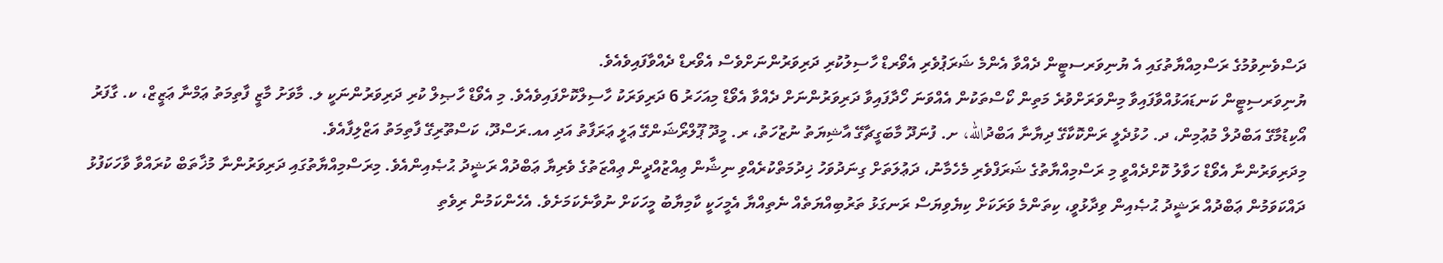ދަސްވެނިވުމުގެ ރަސްމިއްޔާތުގައި އެ ޔުނިވަރސޓީން ދެއްވާ އެންމެ ޝަރަޕުވެރި އެވޯރޑް ހާސިލުކުރި ދަރިވަރުންނަށްވެސް އެވޯރޑް ދެއްވާފައިވެއެވެ.
ޔުނިވަރސިޓީން ކަނޑައަޅުއްވާފައިވާ މިންވަރަށްވުރެ މަތިން ކޯސްތަކުން އެއްވަނަ ހޯދާފައިވާ ދަރިވަރުންނަށް ދެއްވާ އެވޯޑް މިއަހަރު 6 ދަރިވަރަކު ހާސިލްކޮށްފައިވެއެވެ. މި އެވޯޑް ހާޞިލް ކުރި ދަރިވަރުންނަކީ ލ. މާވަށު މާޒީ ފާތިމަތު ޢަމްނާ ޢަޒީޒް، ކ. ގާފަރު އޯކިޑުމާގޭ އަބްދުލް މުޢުމިން، ދ. ހުޅުދެލީ ރަންކޮކާގޭ ދިޔާނާ އަބްދުالله، ށ. ފުނަދޫ މާބަގީޗާގޭ އާޝިޔަތު ނުޒުހަތު، ރ. މީދޫ ޕޫލްރޯޝަންގޭ ޢަލީ ޢަރަފާތު އަދި އއ.ރަސްދޫ، ކަސްތޫރިގޭ ފާތިމަތު އަޒްލިފާއެވެ.
މިދަރިވަރުންނާ އެވޯޑް ހަވާލު ކޮށްދެއްވީ މި ރަސްމިއްޔާތުގެ ޝަރަފްވެރި މެހެމާނު، ދަޢުލަތަށް ގިނަދުވަހު ޚިދުމަތްކުރެއްވި ނިޝާން ޢިއްޒުއްދީން ޢިއްޒަތުގެ ވެރިޔާ ޢަބްދުއް ރަޝީދު ޙުޞެއިންއެވެ. މިރަސްމިއްޔާތުގައި ދަރިވަރުންނާ މުޚާތަބް ކުރައްވާ ވާހަކަފުޅު ދައްކަވަމުން ޢަބްދުއް ރަޝީދު ޙުޞެއިން ވިދާޅުވީ، ކިތަންމެ ވަރަކަށް ކިޔެވިޔަސް ރަނގަޅު ތަރުބިއްޔަތެއް ނެތިއްޔާ އެމީހަކީ ކާމިޔާބު މީހަކަށް ނުވާނެކަމަށެވެ. އެހެންކަމުން ރިވެތި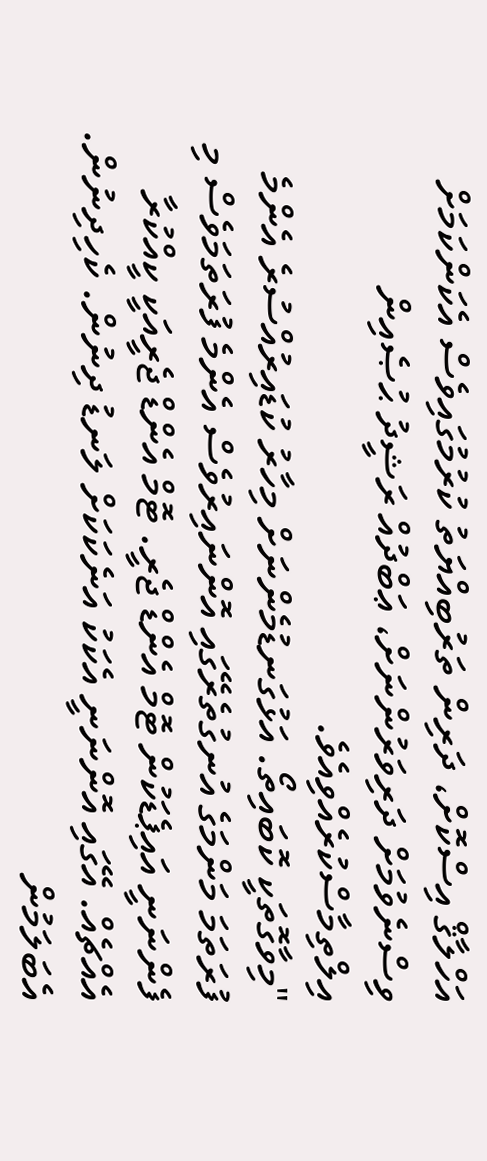އަހްލާޤް އިސްކޮށް، ދަރިން ތަރުބިއްޔަތު ކުރުމުގައިވެސް އެކަންކަމަށް ވިސްނެވުމަށް ދަރިވަރުންނަށް، ޢަބްދުއް ރަޝީދު ޙުޞެއިން އިލްތިމާސްކުރެއްވިއެވެ.
"މިވާގޮތަކީ ކޮބައިތޯ. އަޅުގަނޑުމެންނަށް މިހާރު ކުޑައިރުއްސުރެ އެންމެ ފުރަތަމަ މަންމަގެ އުނގުތެރޭގައި އޮންނައިރުވެސް އެންމެ ފުރަތަމަވެސް މި ފެންނަނީ އައިޕެޑަކުން ޓޮމް އެންޑް ޖެރީ. ޓޮމް އެންޑް ޖެރީއަކީ ކީއްކުރާ އެއްޗެއް. އޭގައި އޮންނަނީ އެކަކު އަނެކަކަށް ލަނޑު ދިނުން. ކެހިދިނުން. އެބަލަމުން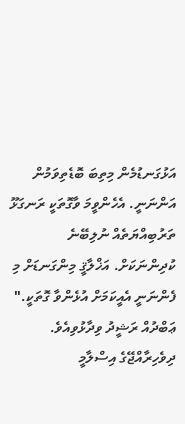އަޅުގަނޑުމެން މިތިބަ ބޮޑެތިވަމުން އަންނަނީ. އެހެންވީމަ ވާގޮތަކީ ރަނގަޅޫ ތަރުބިއްޔަތެއް ނުލިބޭނެ ކުދިންނަކަށް. އަޚްލާޤީ މިންގަނޑަށް މި ފެންނަނީ އެއީކަމަށް އުޅެންވާ ގޮތަކީ." ޢަބްދުއް ރަޝީދު ވިދާޅުވިއެވެ.
ދިވެހިރާއްޖޭގެ އިސްލާމީ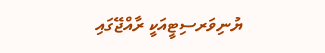ޔުނިވަރސިޓީއަކީ ރާއްޖޭގައި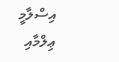އިސްލާމީ ޢިލްމާއި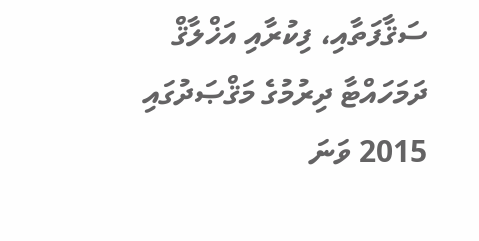ސަޤާފަތާއި، ފިކުރާއި އަޚްލާޤް ދަމަހައްޓާ ދިރުމުގެ މަޤްޞަދުގައި 2015 ވަނަ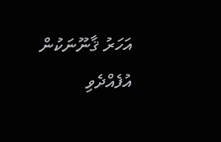އަހަރު ޤާނޫނަކުން އުފެއްދެވި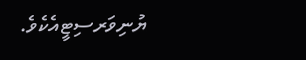ޔުނިވަރސިޓީއެކެވެ.